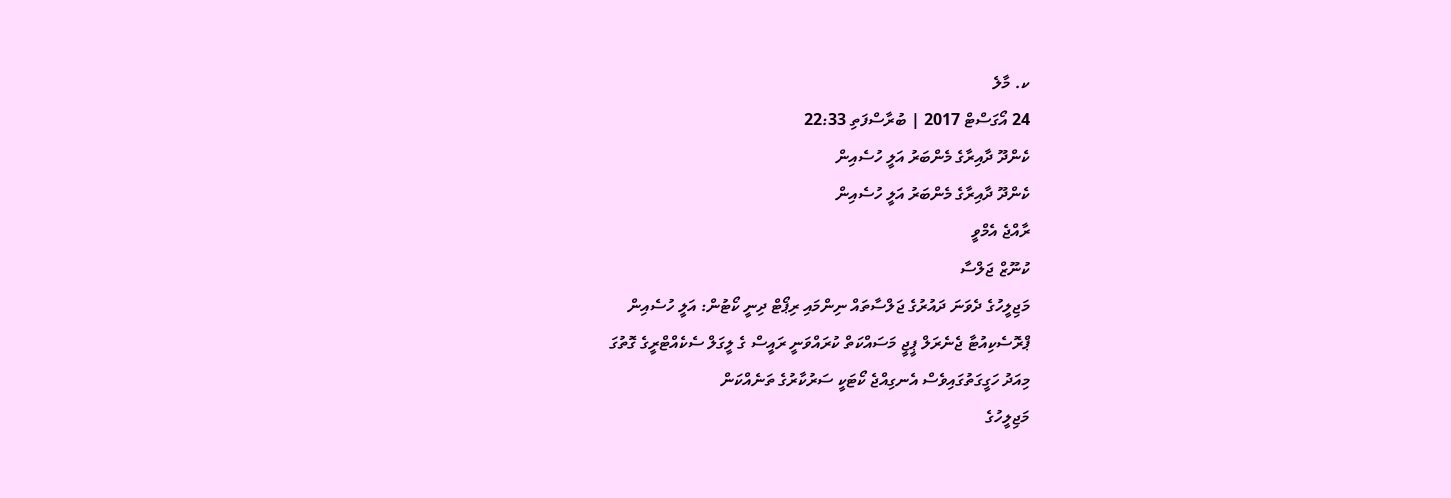ކ. މާލެ
24 އޯގަސްޓް 2017 | ބުރާސްފަތި 22:33
ކެންދޫ ދާއިރާގެ މެންބަރު އަލީ ހުސެއިން
ކެންދޫ ދާއިރާގެ މެންބަރު އަލީ ހުސެއިން
ރާއްޖެ އެމްވީ
ކުނޫޒް ޖަލްސާ
މަޖިލީހުގެ ދެވަނަ ދައުރުގެ ޖަލްސާތައް ނިންމައި ރިޕޯޓް ދިނީ ކޯޓުން: އަލީ ހުސެއިން
ޕްރޮސެކިއުޓާ ޖެނެރަލް ޕީޖީ މަސައްކަތް ކުރައްވަނީ ރައީސް ގެ ލީގަލް ސެކެއްޓްރީގެ ގޮތުގަ
މިއަދު ހަގީގަތުގައިވެސް އެނގިއްޖެ ކޯޓަކީ ސަރުކާރުގެ ތަނެއްކަން
މަޖިލީހުގެ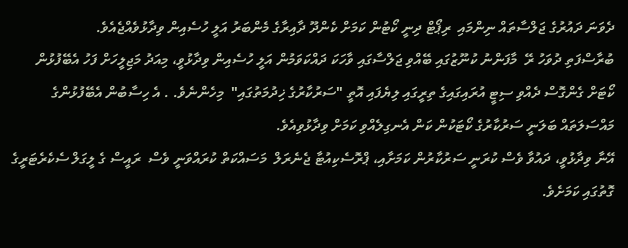ދެވަނަ ދައުރުގެ ޖަލްސާތައް ނިންމައި  ރިޕޯޓް ދިނީ ކޯޓުން ކަމަށް ކެންދޫ ދާއިރާގެ މެންބަރު އަލީ ހުސެއިން ވިދާޅުވެއްޖެއެވެ.
ބުރާސްފަތި ދުވަހު ރޭ  މާފަންނު ކުނޫޒުގައި ބޭއްވި ޖަލްސާގައި ވާހަކަ ދައްކަވަމުން އަލީ ހުސެއިން ވިދާޅުވީ، މިއަދު މަޖިލީހަށް ފަހު އެބޭފުޅުން ކޯޓަށް ގެންގޮސް ދެއްވި ސިޓީ އުރައިގައިގެ ތިރީގައި ލިޔެފައި އޮތީ "ސަރުކާރުގެ ޚިދުމަތުގައި"  މިހެންނެވެ. . އެ ހިސާބުން އެބޭފުޅުންގެ މައްސަލަތައް ބަލަނީ ސަރުކާރުގެ ކޯޓަކުން ކަން އެނގިލެއްވި ކަމަށް ވިދާޅުވިއެވެ.
އޭނާ ވިދާޅުވީ، ދައުވާ ވެސް ކުރަނީ ސަރުކާރުން ކަމަށާއި، ޕްރޮސެކިއުޓާ ޖެނެރަލް  މަސައްކަތް ކުރައްވަނީ ވެސް  ރައީސް ގެ ލީގަލް ސެކެރެޓަރީގެ ގޮތުގައި ކަމަށެވެ.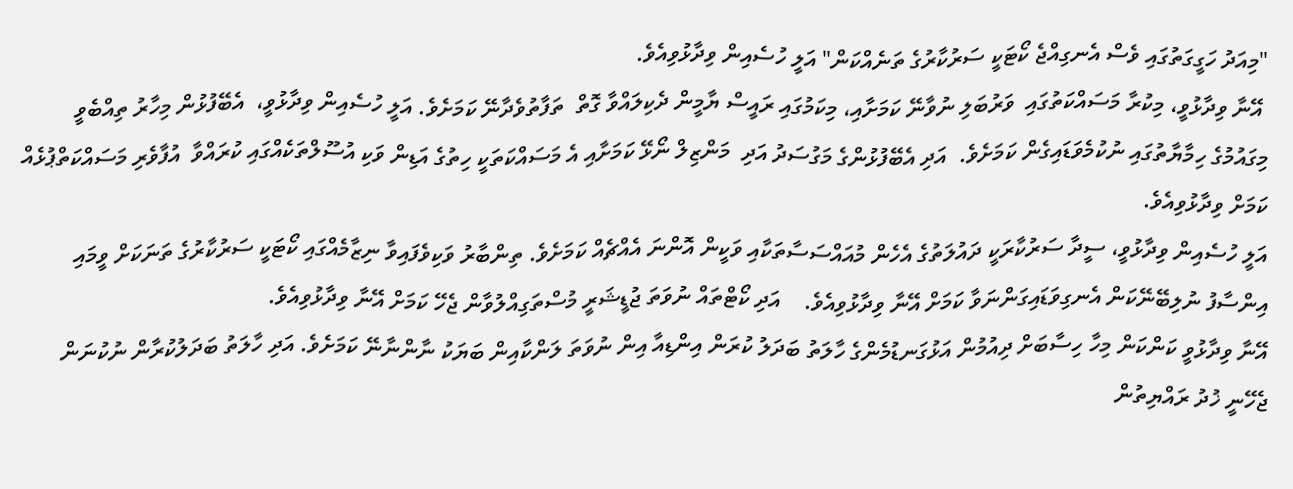"މިއަދު ހަގީގަތުގައި ވެސް އެނގިއްޖެ ކޯޓަކީ ސަރުކާރުގެ ތަނެއްކަން" އަލީ ހުސެއިން ވިދާޅުވިއެވެ.
 އޭނާ ވިދާޅުވީ، މިކުރާ މަސައްކަތުގައި  ވަރުބަލި ނުވާނޭ ކަމަށާއި، މިކަމުގައި ރައީސް ޔާމީން ދެކިލައްވާ ގޮތް  ތަފާތުވެދާނޭ ކަމަށެވެ. އަލީ ހުސެއިން ވިދާޅުވީ،  އެބޭފުޅުން މިހާރު ތިއްބެވީ  މިގައުމުގެ ހިމާޔާތުގައި ނުކުމެވަޑައިގެން ކަމަށެވެ.  އަދި އެބޭފުޅުންގެ މަގުސަދު އަދި  މަންޒިލް ނޯޅޭ ކަމަށާއި އެ މަސައްކަތަކީ ހިތުގެ އަޑިން ވަކި އުސޫލްތަކެއްގައި ކުރައްވާ  އުފާވެރި މަސައްކަތްޕުޅެއް ކަމަށް ވިދާޅުވިއެވެ.
އަލީ ހުސެއިން ވިދާޅުވީ، ސީދާ ސަރުކާރަކީ ދައުލަތުގެ އެހެން މުއައްސަސާތަކާއި ވަކީން އޮންނަ އެއްޗެއް ކަމަށެވެ. ތިންބާރު ވަކިވެފައިވާ ނިޒާމެއްގައި ކޯޓަކީ ސަރުކާރުގެ ތަނަކަށް ވީމައި އިންސާފު ނުލިބޭނޭކަން އެނގިވަޑައިގަންނަވާ ކަމަށް އޭނާ ވިދާޅުވިއެވެ.    އަދި ކޯޓްތައް ނުވަތަ ޖުޑީޝަރީ މުސްތަގިއްލުވާން ޖެހޭ ކަމަށް އޭނާ ވިދާޅުވިއެވެ.
އޭނާ ވިދާޅުވީ ކަންކަން މިހާ ހިސާބަށް ދިއުމުން އަޅުގަނޑުމެންގެ ހާލަތު ބަދަލު ކުރަން އިންޑިއާ އިން ނުވަތަ ލަންކާއިން ބަޔަކު ނާންނާނޭ ކަމަށެވެ. އަދި ހާލަތު ބަދަލުކުރާން ނުކުނަން ޖެހޭނީ ޚުދު ރައްޔިތުން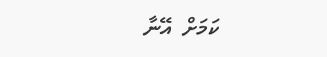ކަމަށް  އޭނާ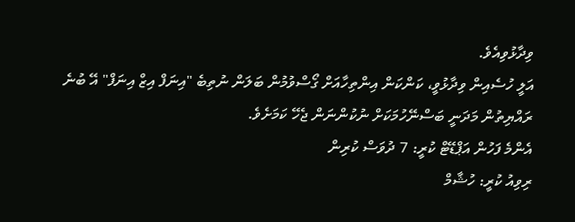ވިދާޅުވިއެވެ.
އަލީ ހުސެއިން ވިދާޅުވީ، ކަންކަން އިންތިހާއަށް ގޯސްވުމުން ބަލަން ނުތިބެ "އިނަފް އިޒް އިނަފް" އޭ ބުނެ ރައްޔިތުން މަދަނީ ބަސްނޭހުމަކަށް ނުކުންނަން ޖެހޭ ކަމަށެވެ.
އެންމެ ފަހުން އަޕްޑޭޓް ކުރީ: 7 ދުވަސް ކުރިން
ރިވިއު ކުރީ: ހުޝާމް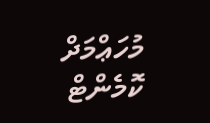މުހަޢްމަދް
ކޮމެންޓް